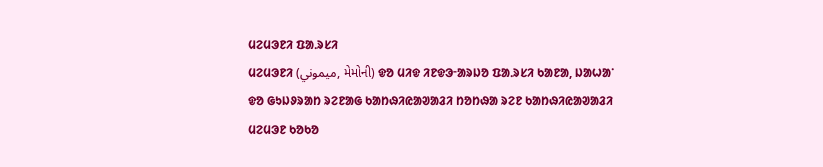ᱢᱮᱢᱳᱱᱤ ᱯᱟᱹᱨᱥᱤ
ᱢᱮᱢᱳᱱᱤ (ميموني, મેમોની) ᱫᱚ ᱢᱤᱫ ᱤᱱᱫᱳᱼᱟᱨᱡᱚ ᱯᱟᱹᱨᱥᱤ ᱠᱟᱱᱟ, ᱡᱟᱦᱟᱸ ᱫᱚ ᱜᱩᱡᱽᱨᱟᱴ ᱨᱮᱱᱟᱜ ᱠᱟᱴᱷᱤᱭᱟᱣᱟᱲᱤ ᱴᱚᱴᱷᱟ ᱨᱮᱱ ᱠᱟᱴᱷᱤᱭᱟᱣᱟᱲᱤ ᱢᱮᱢᱳᱱ ᱠᱚᱠᱚ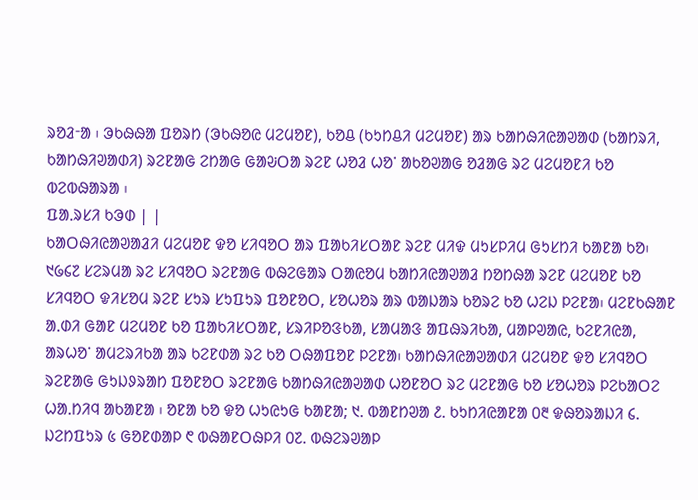ᱨᱚᱲᱼᱟ ᱾ ᱳᱠᱷᱷᱟ ᱯᱚᱨᱴ (ᱳᱠᱷᱚᱭ ᱢᱮᱢᱚᱱ), ᱠᱚᱪ (ᱠᱩᱴᱪᱤ ᱢᱮᱢᱚᱱ) ᱟᱨ ᱠᱟᱴᱷᱤᱭᱟᱣᱟᱰ (ᱠᱟᱴᱨᱤ, ᱠᱟᱴᱷᱤᱣᱟᱰᱤ) ᱨᱮᱱᱟᱜ ᱮᱴᱟᱜ ᱜᱟᱶᱛᱟ ᱨᱮᱱ ᱦᱚᱲ ᱦᱚᱸ ᱟᱠᱚᱣᱟᱜ ᱚᱲᱟᱜ ᱨᱮ ᱢᱮᱢᱚᱱᱤ ᱠᱚ ᱵᱮᱵᱷᱟᱨᱟ ᱾
ᱯᱟᱹᱨᱥᱤ ᱠᱳᱰ | |
ᱠᱟᱛᱷᱤᱭᱟᱣᱟᱲᱤ ᱢᱮᱢᱚᱱ ᱫᱚ ᱥᱤᱧᱚᱛ ᱟᱨ ᱯᱟᱠᱤᱥᱛᱟᱱ ᱨᱮᱱ ᱢᱤᱫ ᱢᱩᱥᱞᱤᱢ ᱜᱩᱥᱴᱤ ᱠᱟᱱᱟ ᱠᱚ᱾ ᱑᱙᱔᱗ ᱥᱮᱨᱢᱟ ᱨᱮ ᱥᱤᱧᱚᱛ ᱨᱮᱱᱟᱜ ᱵᱷᱮᱜᱟᱨ ᱛᱟᱭᱚᱢ ᱠᱟᱴᱤᱭᱟᱣᱟᱲ ᱴᱚᱴᱷᱟ ᱨᱮᱱ ᱢᱮᱢᱚᱱ ᱠᱚ ᱥᱤᱧᱚᱛ ᱫᱤᱥᱚᱢ ᱨᱮᱱ ᱥᱩᱨ ᱥᱩᱯᱩᱨ ᱯᱚᱱᱚᱛ, ᱥᱚᱦᱚᱨ ᱟᱨ ᱵᱟᱡᱟᱨ ᱠᱚᱨᱮ ᱠᱚ ᱦᱮᱡ ᱞᱮᱱᱟ᱾ ᱢᱮᱱᱠᱷᱟᱱ ᱟᱹᱰᱤ ᱜᱟᱱ ᱢᱮᱢᱚᱱ ᱠᱚ ᱯᱟᱠᱤᱥᱛᱟᱱ, ᱥᱨᱤᱞᱚᱝᱠᱟ, ᱥᱟᱢᱟᱝ ᱟᱯᱷᱨᱤᱠᱟ, ᱢᱟᱞᱣᱟᱭ, ᱠᱮᱱᱤᱭᱟ, ᱟᱨᱦᱚᱸ ᱟᱢᱮᱨᱤᱠᱟ ᱟᱨ ᱠᱮᱱᱰᱟ ᱨᱮ ᱠᱚ ᱛᱷᱟᱯᱚᱱ ᱞᱮᱱᱟ᱾ ᱠᱟᱴᱷᱤᱭᱟᱣᱟᱰᱤ ᱢᱮᱢᱚᱱ ᱫᱚ ᱥᱤᱧᱚᱛ ᱨᱮᱱᱟᱜ ᱜᱩᱡᱽᱨᱟᱴ ᱯᱚᱱᱚᱛ ᱨᱮᱱᱟᱜ ᱠᱟᱴᱷᱤᱭᱟᱣᱟᱰ ᱦᱚᱱᱚᱛ ᱨᱮ ᱢᱮᱱᱟᱜ ᱠᱚ ᱥᱚᱦᱚᱨ ᱞᱮᱠᱟᱛᱮ ᱦᱟᱹᱴᱤᱧ ᱟᱠᱟᱱᱟ ᱾ ᱚᱱᱟ ᱠᱚ ᱫᱚ ᱦᱩᱭᱩᱜ ᱠᱟᱱᱟ; ᱑. ᱵᱟᱱᱴᱣᱟ ᱒. ᱠᱩᱴᱤᱭᱟᱱᱟ ᱐᱓ ᱫᱷᱚᱨᱟᱡᱤ ᱔. ᱡᱮᱴᱯᱩᱨ ᱕ ᱜᱚᱱᱰᱟᱞ ᱖ ᱵᱷᱟᱱᱛᱷᱞᱤ ᱐᱗. ᱵᱷᱮᱨᱣᱟᱞ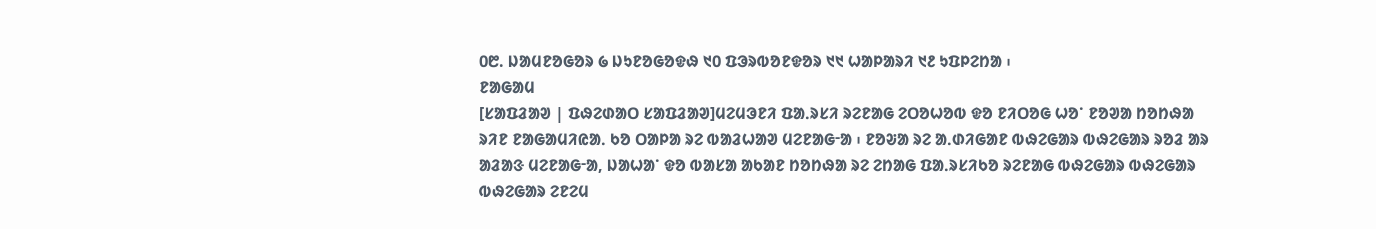᱐᱘. ᱡᱟᱢᱱᱚᱜᱚᱨ ᱙ ᱡᱩᱱᱚᱜᱚᱫᱷ ᱑᱐ ᱯᱳᱨᱵᱚᱱᱫᱚᱨ ᱑᱑ ᱦᱟᱞᱟᱨᱤ ᱑᱒ ᱩᱯᱞᱮᱴᱟ ᱾
ᱱᱟᱜᱟᱢ
[ᱥᱟᱯᱲᱟᱣ | ᱯᱷᱮᱰᱟᱛ ᱥᱟᱯᱲᱟᱣ]ᱢᱮᱢᱳᱱᱤ ᱯᱟᱹᱨᱥᱤ ᱨᱮᱱᱟᱜ ᱮᱛᱚᱦᱚᱵ ᱫᱚ ᱱᱤᱛᱚᱜ ᱦᱚᱸ ᱱᱚᱣᱟ ᱴᱚᱴᱷᱟ ᱨᱤᱱ ᱱᱟᱜᱟᱢᱤᱭᱟᱹ ᱠᱚ ᱛᱟᱞᱟ ᱨᱮ ᱵᱟᱲᱦᱟᱣ ᱢᱮᱱᱟᱜᱼᱟ ᱾ ᱱᱚᱶᱟ ᱨᱮ ᱟᱹᱰᱤᱜᱟᱱ ᱵᱷᱮᱜᱟᱨ ᱵᱷᱮᱜᱟᱨ ᱨᱚᱲ ᱟᱨ ᱟᱲᱟᱝ ᱢᱮᱱᱟᱜᱼᱟ, ᱡᱟᱦᱟᱸ ᱫᱚ ᱵᱟᱥᱟ ᱟᱠᱟᱱ ᱴᱚᱴᱷᱟ ᱨᱮ ᱮᱴᱟᱜ ᱯᱟᱹᱨᱥᱤᱠᱚ ᱨᱮᱱᱟᱜ ᱵᱷᱮᱜᱟᱨ ᱵᱷᱮᱜᱟᱨ ᱵᱷᱮᱜᱟᱨ ᱮᱱᱮᱢ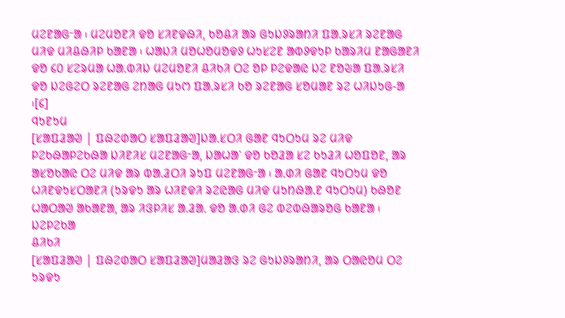ᱢᱮᱱᱟᱜᱼᱟ ᱾ ᱢᱮᱢᱚᱱᱤ ᱫᱚ ᱥᱤᱱᱫᱷᱤ, ᱠᱚᱪᱤ ᱟᱨ ᱜᱩᱡᱽᱨᱟᱴᱤ ᱯᱟᱹᱨᱥᱤ ᱨᱮᱱᱟᱜ ᱢᱤᱫ ᱢᱤᱪᱷᱤᱞ ᱠᱟᱱᱟ ᱾ ᱦᱟᱡᱤ ᱢᱚᱦᱚᱢᱚᱫᱽ ᱦᱩᱥᱮᱱ ᱟᱵᱽᱫᱩᱞ ᱠᱟᱨᱤᱢ ᱱᱟᱜᱟᱱᱤ ᱫᱚ ᱔᱐ ᱥᱮᱨᱢᱟ ᱦᱟᱹᱵᱤᱡ ᱢᱮᱢᱚᱱᱤ ᱪᱤᱠᱤ ᱛᱮ ᱚᱞ ᱞᱮᱫᱟᱭ ᱡᱮ ᱱᱚᱶᱟ ᱯᱟᱹᱨᱥᱤ ᱫᱚ ᱡᱮᱜᱮᱛ ᱨᱮᱱᱟᱜ ᱮᱴᱟᱜ ᱢᱩᱬ ᱯᱟᱹᱨᱥᱤ ᱠᱚ ᱨᱮᱱᱟᱜ ᱥᱚᱢᱟᱱ ᱨᱮ ᱦᱤᱡᱩᱜ-ᱟ ᱾[᱔]
ᱧᱩᱱᱩᱢ
[ᱥᱟᱯᱲᱟᱣ | ᱯᱷᱮᱰᱟᱛ ᱥᱟᱯᱲᱟᱣ]ᱡᱟᱹᱥᱛᱤ ᱜᱟᱱ ᱧᱩᱛᱩᱢ ᱨᱮ ᱢᱤᱫ ᱞᱮᱠᱷᱟᱞᱮᱠᱷᱟ ᱡᱤᱱᱤᱥ ᱢᱮᱱᱟᱜᱼᱟ, ᱡᱟᱦᱟᱸ ᱫᱚ ᱠᱚᱲᱟ ᱥᱮ ᱠᱩᱲᱤ ᱦᱚᱯᱚᱱ, ᱟᱨ ᱟᱥᱚᱠᱟᱭ ᱛᱮ ᱢᱤᱫ ᱟᱨ ᱵᱟᱹᱲᱛᱤ ᱨᱩᱯ ᱢᱮᱱᱟᱜᱼᱟ ᱾ ᱟᱹᱰᱤ ᱜᱟᱱ ᱧᱩᱛᱩᱢ ᱫᱚ ᱦᱤᱱᱫᱩᱥᱛᱟᱱᱤ (ᱩᱨᱫᱩ ᱟᱨ ᱦᱤᱱᱫᱤ ᱨᱮᱭᱟᱜ ᱢᱤᱫ ᱢᱩᱴᱷᱟ.ᱱ ᱧᱩᱛᱩᱢ) ᱠᱷᱚᱱ ᱦᱟᱛᱟᱣ ᱟᱠᱟᱱᱟ, ᱟᱨ ᱤᱝᱞᱤᱥ ᱟᱹᱲᱟᱹ ᱫᱚ ᱟᱹᱰᱤ ᱜᱮ ᱵᱮᱵᱷᱟᱨᱚᱜ ᱠᱟᱱᱟ ᱾
ᱡᱮᱞᱮᱠᱟ
ᱪᱤᱠᱤ
[ᱥᱟᱯᱲᱟᱣ | ᱯᱷᱮᱰᱟᱛ ᱥᱟᱯᱲᱟᱣ]ᱢᱟᱲᱟᱝ ᱨᱮ ᱜᱩᱡᱽᱨᱟᱴᱤ, ᱟᱨ ᱛᱟᱭᱚᱢ ᱛᱮ ᱩᱨᱫᱩ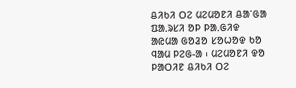ᱪᱤᱠᱤ ᱛᱮ ᱢᱮᱢᱚᱱᱤ ᱪᱟᱸᱜᱟ ᱯᱟᱹᱨᱥᱤ ᱚᱞ ᱞᱟᱹᱜᱤᱫ ᱟᱭᱢᱟ ᱜᱚᱲᱚ ᱥᱚᱦᱚᱫ ᱠᱚ ᱧᱟᱢ ᱞᱮᱜ-ᱟ ᱾ ᱢᱮᱢᱚᱱᱤ ᱫᱚ ᱞᱟᱛᱤᱱ ᱪᱤᱠᱤ ᱛᱮ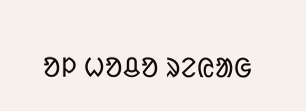ᱚᱞ ᱦᱚᱪᱚ ᱨᱮᱭᱟᱜ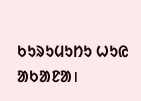ᱠᱩᱨᱩᱢᱩᱴᱩ ᱦᱩᱭ ᱟᱠᱟᱱᱟ।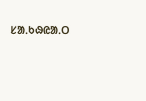ᱥᱟᱹᱠᱷᱭᱟᱹᱛ